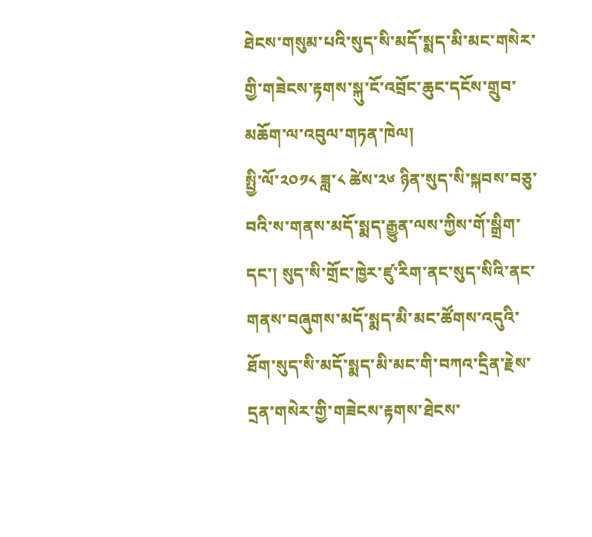ཐེངས་གསུམ་པའི་སུད་སི་མདོ་སྨད་མི་མང་གསེར་གྱི་གཟེངས་རྟགས་སྐུ་ངོ་འབྲོང་ཆུང་དངོས་གྲུབ་མཆོག་ལ་འབུལ་གཏན་ཁེལ།
སྤྱི་ལོ་༢༠༡༨ ཟླ་༨ ཚེས་༢༦ ཉིན་སུད་སི་སྐབས་བཅུ་བའི་ས་གནས་མདོ་སྨད་རྒྱུན་ལས་ཀྱིས་གོ་སྒྲིག་དང་། སུད་སི་གྲོང་ཁྱེར་ཛུ་རིག་ནང་སུད་སིའི་ནང་གནས་བཞུགས་མདོ་སྨད་མི་མང་ཚོགས་འདུའི་ཐོག་སུད་སི་མདོ་སྨད་མི་མང་གི་བཀའ་དྲིན་རྗེས་དྲན་གསེར་གྱི་གཟེངས་རྟགས་ཐེངས་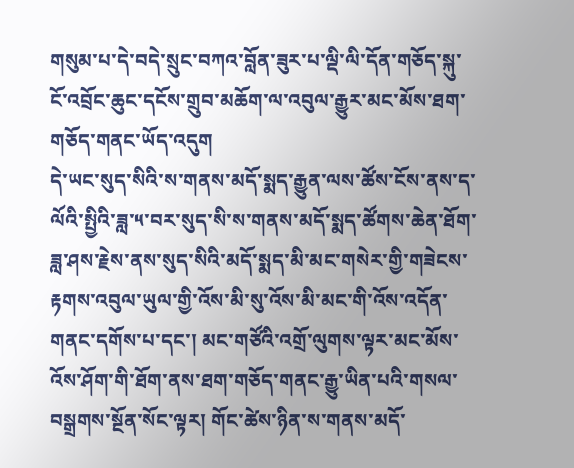གསུམ་པ་དེ་བདེ་སྲུང་བཀའ་བློན་ཟུར་པ་ལྡི་ལི་དོན་གཅོད་སྐུ་ངོ་འབྲོང་ཆུང་དངོས་གྲུབ་མཆོག་ལ་འབུལ་རྒྱུར་མང་མོས་ཐག་གཅོད་གནང་ཡོད་འདུག
དེ་ཡང་སུད་སིའི་ས་གནས་མདོ་སྨད་རྒྱུན་ལས་ཚོས་ངོས་ནས་ད་ལོའི་སྤྱིའི་ཟླ་༥་བར་སུད་སི་ས་གནས་མདོ་སྨད་ཚོགས་ཆེན་ཐོག་ཟླ་ཤས་རྗེས་ནས་སུད་སིའི་མདོ་སྨད་མི་མང་གསེར་གྱི་གཟེངས་རྟགས་འབུལ་ཡུལ་གྱི་འོས་མི་སུ་འོས་མི་མང་གི་འོས་འདོན་གནང་དགོས་པ་དང་། མང་གཙོའི་འགྲོ་ལུགས་ལྟར་མང་མོས་འོས་ཤོག་གི་ཐོག་ནས་ཐག་གཅོད་གནང་རྒྱུ་ཡིན་པའི་གསལ་བསྒྲགས་སྔོན་སོང་ལྟར། གོང་ཚེས་ཉིན་ས་གནས་མདོ་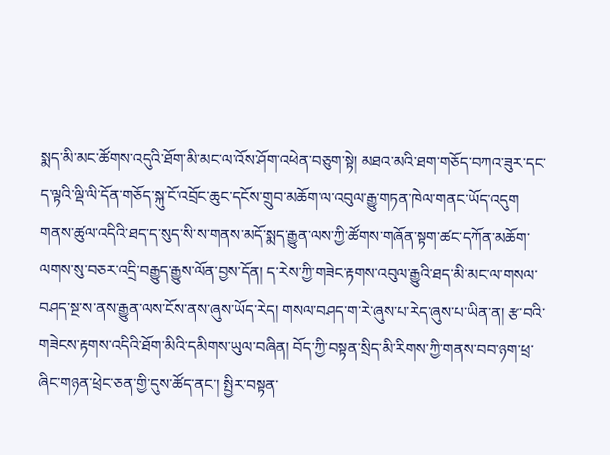སྨད་མི་མང་ཚོགས་འདུའི་ཐོག་མི་མང་ལ་འོས་ཤོག་འཕེན་བཅུག་སྟེ། མཐའ་མའི་ཐག་གཅོད་བཀའ་ཟུར་དང་ད་ལྟའི་ལྡི་ལི་དོན་གཅོད་སྐུ་ངོ་འབྲོང་ཆུང་དངོས་གྲུབ་མཆོག་ལ་འབུལ་རྒྱུ་གཏན་ཁེལ་གནང་ཡོད་འདུག
གནས་ཚུལ་འདིའི་ཐད་ད་སུད་སི་ས་གནས་མདོ་སྨད་རྒྱུན་ལས་ཀྱི་ཚོགས་གཞོན་སྟག་ཚང་དཀོན་མཆོག་ལགས་སུ་བཅར་འདྲི་བརྒྱུད་རྒྱུས་ལོན་བྱས་དོན། ད་རེས་ཀྱི་གཟེང་རྟགས་འབུལ་རྒྱུའི་ཐད་མི་མང་ལ་གསལ་བཤད་སྔ་ས་ནས་རྒྱུན་ལས་ངོས་ནས་ཞུས་ཡོད་རེད། གསལ་བཤད་ག་རེ་ཞུས་པ་རེད་ཞུས་པ་ཡིན་ན། རྩ་བའི་གཟེངས་རྟགས་འདིའི་ཐོག་མིའི་དམིགས་ཡུལ་བཞིན། བོད་ཀྱི་བསྟན་སྲིད་མི་རིགས་ཀྱི་གནས་བབ་ཉག་ཕྲ་ཞིང་གཉན་ཕྲེང་ཅན་གྱི་དུས་ཚོད་ནང་། སྤྱིར་བསྟན་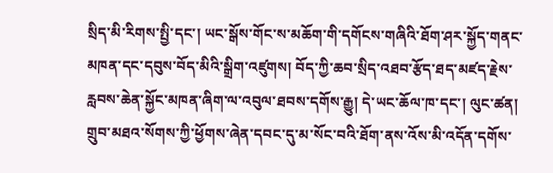སྲིད་མི་རིགས་སྤྱི་དང་། ཡང་སྒོས་གོང་ས་མཆོག་གི་དགོངས་གཞིའི་ཐོག་ཤར་སྐྱོད་གནང་མཁན་དང་དབུས་བོད་མིའི་སྒྲིག་འཛུགས། བོད་ཀྱི་ཆབ་སྲིད་འཐབ་རྩོད་ཐད་མཛད་རྗེས་རླབས་ཆེན་སྐྱོང་མཁན་ཞིག་ལ་འབུལ་ཐབས་དགོས་རྒྱུ། དེ་ཡང་ཆོལ་ཁ་དང་། ལུང་ཚན། གྲུབ་མཐའ་སོགས་ཀྱི་ཕྱོགས་ཞེན་དབང་དུ་མ་སོང་བའི་ཐོག་ནས་འོས་མི་འདོན་དགོས་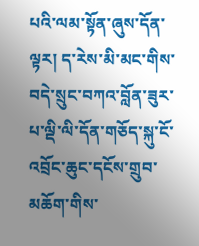པའི་ལམ་སྟོན་ཞུས་དོན་ལྟར། ད་རེས་མི་མང་གིས་བདེ་སྲུང་བཀའ་བློན་ཟུར་པ་ལྡི་ལི་དོན་གཅོད་སྐུ་ངོ་འབྲོང་ཆུང་དངོས་གྲུབ་མཆོག་གིས་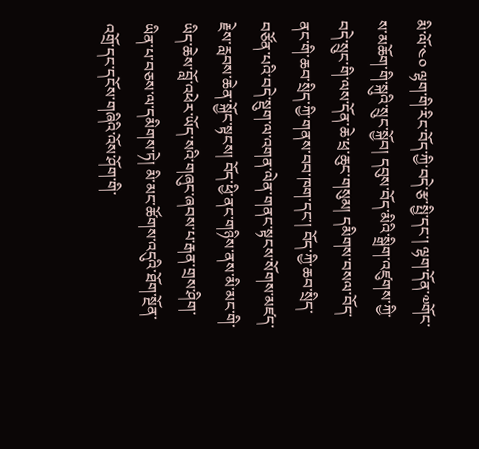མི་ལོ་༤༠ ལྷག་གི་རིང་བོད་ཀྱི་བདེ་རྩ་སྤྱི་དང་། ལྷག་དོན་༧གོང་ས་མཆོག་གི་སྐུའི་སྲུང་སྐྱོབ། དབུས་བོད་མིའི་སྒྲིག་འཛུགས་ཀྱི་བདེ་སྲུང་གི་ལས་དོན་ཆེ་ཕྲ་ཆུང་གསུམ། དམིགས་བསལ་བོད་ནང་གི་ཆབ་སྲིད་ཀྱི་གནས་བབ་ཁག་དང་། བོད་ཀྱི་ཆབ་སྲིད་བཙོན་པའི་བདེ་སྡུག་ལ་འགན་ལེན་གནང་སྟངས་སོགས་མཛད་རྗེས་རླབས་ཆེན་སྐྱོང་སྟངས། བོད་ཕྱི་ནང་གཉིས་ནས་མི་མང་གི་ཡིད་ཆེས་བློ་འཕེར་ཡོད་སའི་གཞུང་ཞབས་པ་རྒན་གྲས་ཤིག་ཡིན་པ་བཅས་ལ་དམིགས་ཏེ། མི་མང་ཚོགས་འདུའི་ཐོག་སྔོན་འགྲོ་དང་དངོས་གཞིའི་འོས་ཤོག་གི་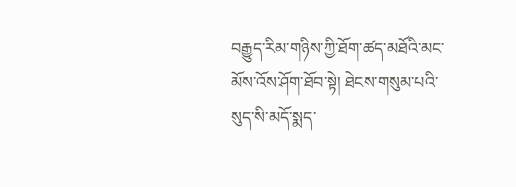བརྒྱུད་རིམ་གཉིས་ཀྱི་ཐོག་ཚད་མཐོའི་མང་མོས་འོས་ཤོག་ཐོབ་སྟེ། ཐེངས་གསུམ་པའི་སུད་སི་མདོ་སྨད་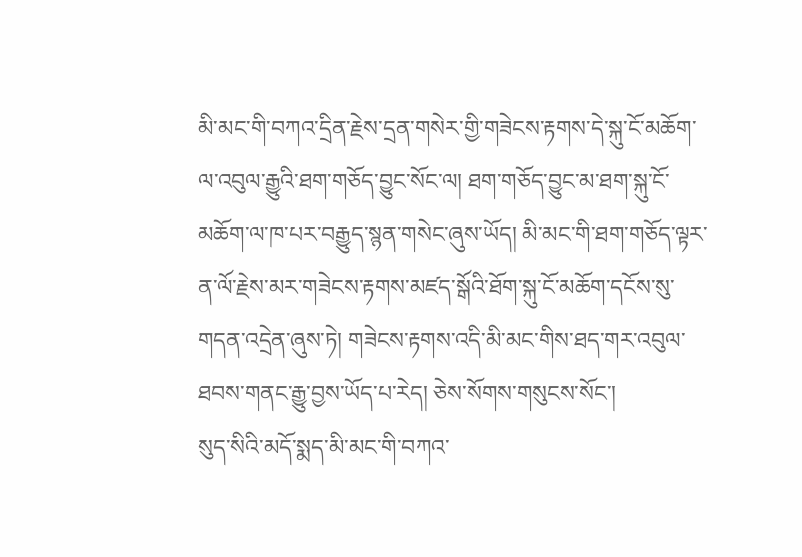མི་མང་གི་བཀའ་དྲིན་རྗེས་དྲན་གསེར་གྱི་གཟེངས་རྟགས་དེ་སྐུ་ངོ་མཆོག་ལ་འབུལ་རྒྱུའི་ཐག་གཅོད་བྱུང་སོང་ལ། ཐག་གཅོད་བྱུང་མ་ཐག་སྐུ་ངོ་མཆོག་ལ་ཁ་པར་བརྒྱུད་སྙན་གསེང་ཞུས་ཡོད། མི་མང་གི་ཐག་གཅོད་ལྟར་ན་ལོ་རྗེས་མར་གཟེངས་རྟགས་མཛད་སྒོའི་ཐོག་སྐུ་ངོ་མཆོག་དངོས་སུ་གདན་འདྲེན་ཞུས་ཏེ། གཟེངས་རྟགས་འདི་མི་མང་གིས་ཐད་གར་འབུལ་ཐབས་གནང་རྒྱུ་བྱས་ཡོད་པ་རེད། ཅེས་སོགས་གསུངས་སོང་།
སུད་སིའི་མདོ་སྨད་མི་མང་གི་བཀའ་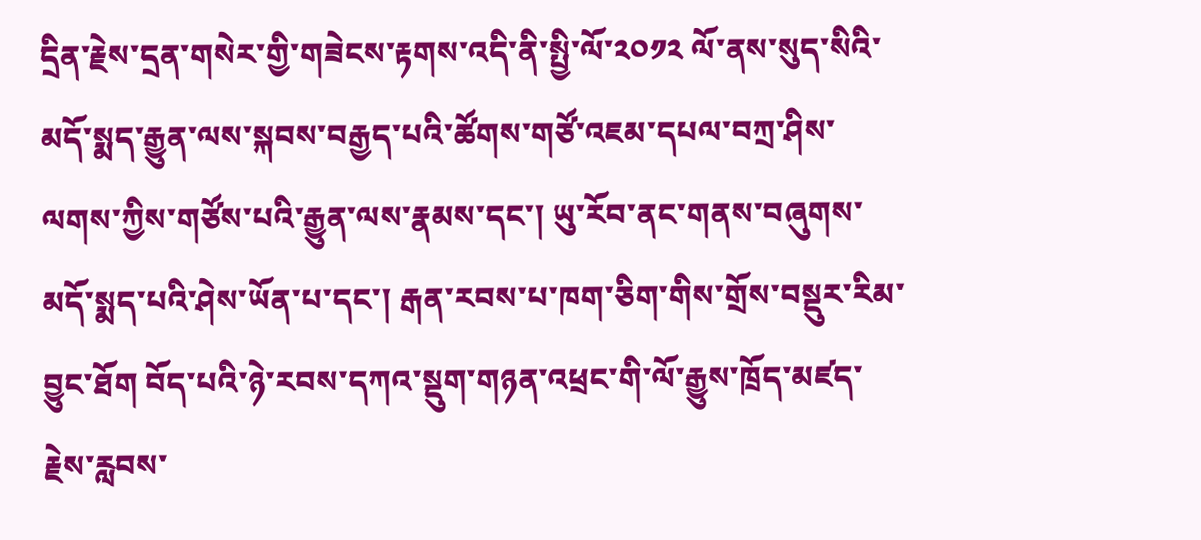དྲིན་རྗེས་དྲན་གསེར་གྱི་གཟེངས་རྟགས་འདི་ནི་སྤྱི་ལོ་༢༠༡༢ ལོ་ནས་སུད་སིའི་མདོ་སྨད་རྒྱུན་ལས་སྐབས་བརྒྱད་པའི་ཚོགས་གཙོ་འཇམ་དཔལ་བཀྲ་ཤིས་ལགས་ཀྱིས་གཙོས་པའི་རྒྱུན་ལས་རྣམས་དང་། ཡུ་རོབ་ནང་གནས་བཞུགས་མདོ་སྨད་པའི་ཤེས་ཡོན་པ་དང་། རྒན་རབས་པ་ཁག་ཅིག་གིས་གྲོས་བསྡུར་རིམ་བྱུང་ཐོག བོད་པའི་ཉེ་རབས་དཀའ་སྡུག་གཉན་འཕྲང་གི་ལོ་རྒྱུས་ཁྲོད་མཛད་རྗེས་རླབས་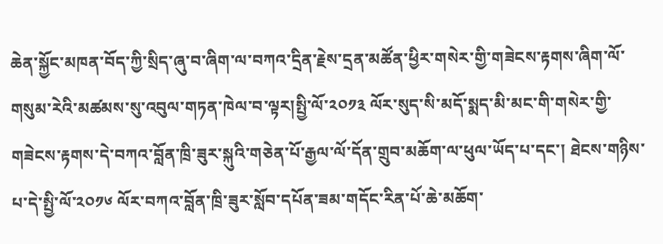ཆེན་སྐྱོང་མཁན་བོད་ཀྱི་སྲིད་ཞུ་བ་ཞིག་ལ་བཀའ་དྲིན་རྗེས་དྲན་མཚོན་ཕྱིར་གསེར་གྱི་གཟེངས་རྟགས་ཞིག་ལོ་གསུམ་རེའི་མཚམས་སུ་འབུལ་གཏན་ཁེལ་བ་ལྟར།སྤྱི་ལོ་༢༠༡༣ ལོར་སུད་སི་མདོ་སྨད་མི་མང་གི་གསེར་གྱི་གཟེངས་རྟགས་དེ་བཀའ་བློན་ཁྲི་ཟུར་སྐུའི་གཅེན་པོ་རྒྱལ་ལོ་དོན་གྲུབ་མཆོག་ལ་ཕུལ་ཡོད་པ་དང་། ཐེངས་གཉིས་པ་དེ་སྤྱི་ལོ་༢༠༡༦ ལོར་བཀའ་བློན་ཁྲི་ཟུར་སློབ་དཔོན་ཟམ་གདོང་རིན་པོ་ཆེ་མཆོག་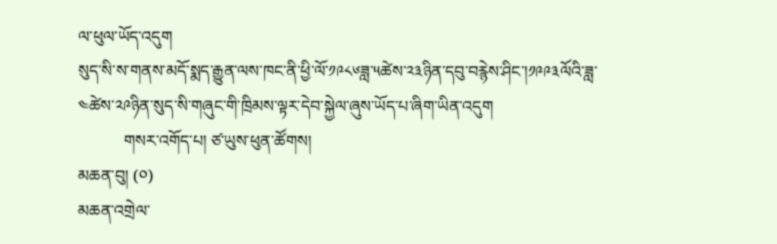ལ་ཕུལ་ཡོད་འདུག
སུད་སི་ས་གནས་མདོ་སྨད་རྒྱུན་ལས་ཁང་ནི་ཕྱི་ལོ་༡༩༨༦ཟླ་༥ཚེས་༢༣ཉིན་དབུ་བརྙེས་ཤིང་།༡༩༩༣ལོའི་ཟླ་༤ཚེས་༢༩ཉིན་སུད་སི་གཞུང་གི་ཁྲིམས་ལྟར་དེབ་སྐྱེལ་ཞུས་ཡོད་པ་ཞིག་ཡིན་འདུག
           གསར་འགོད་པ། ཙ་ཡུས་ཕུན་ཚོགས།
མཆན་བུ། (༠)
མཆན་འགྲེལ་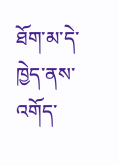ཐོག་མ་དེ་ཁྱེད་ནས་འགོད་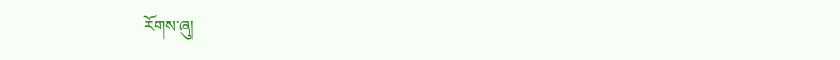རོགས་ཞུ།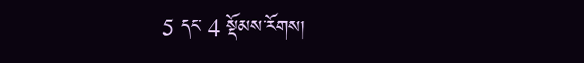5 དང་ 4 སྡོམས་རོགས།